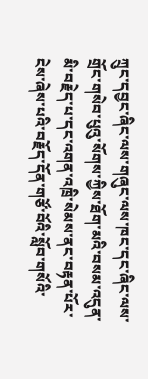ཀྲུང་དབྱང་ཞིང་ལས་གཞུང་ལས་ཁང་དང་ཞིང་ལས་གྲོང་གསེབ་པུའུ་སོགས་ཀྱིས་ཐོག་མའི་བསམ་འདུན་མི་བརྗེད་པ་དང་འགན་འཁྲི་སེམས་ནང་བརྟན་པོར་ངེས་ཞེས་པའི་བརྗོད་དོན་གཙོ་བོའི་སློབ་གསོའི་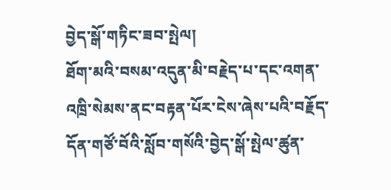བྱེད་སྒོ་གཏིང་ཟབ་སྤེལ།
ཐོག་མའི་བསམ་འདུན་མི་བརྗེད་པ་དང་འགན་འཁྲི་སེམས་ནང་བརྟན་པོར་ངེས་ཞེས་པའི་བརྗོད་དོན་གཙོ་བོའི་སློབ་གསོའི་བྱེད་སྒོ་སྤེལ་ཚུན་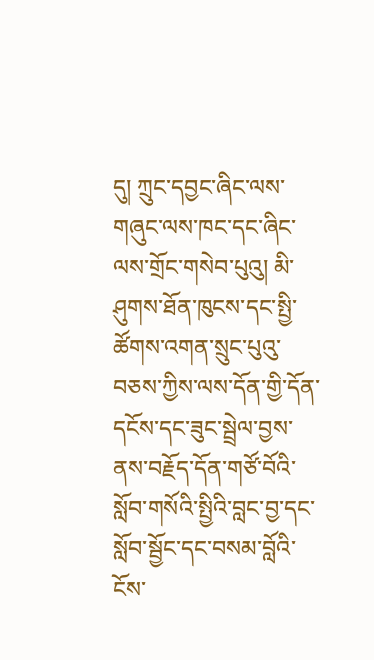དུ། ཀྲུང་དབྱང་ཞིང་ལས་གཞུང་ལས་ཁང་དང་ཞིང་ལས་གྲོང་གསེབ་པུའུ། མི་ཤུགས་ཐོན་ཁུངས་དང་སྤྱི་ཚོགས་འགན་སྲུང་པུའུ་བཅས་ཀྱིས་ལས་དོན་གྱི་དོན་དངོས་དང་ཟུང་སྦྲེལ་བྱས་ནས་བརྗོད་དོན་གཙོ་བོའི་སློབ་གསོའི་སྤྱིའི་བླང་བྱ་དང་སློབ་སྦྱོང་དང་བསམ་བློའི་ངོས་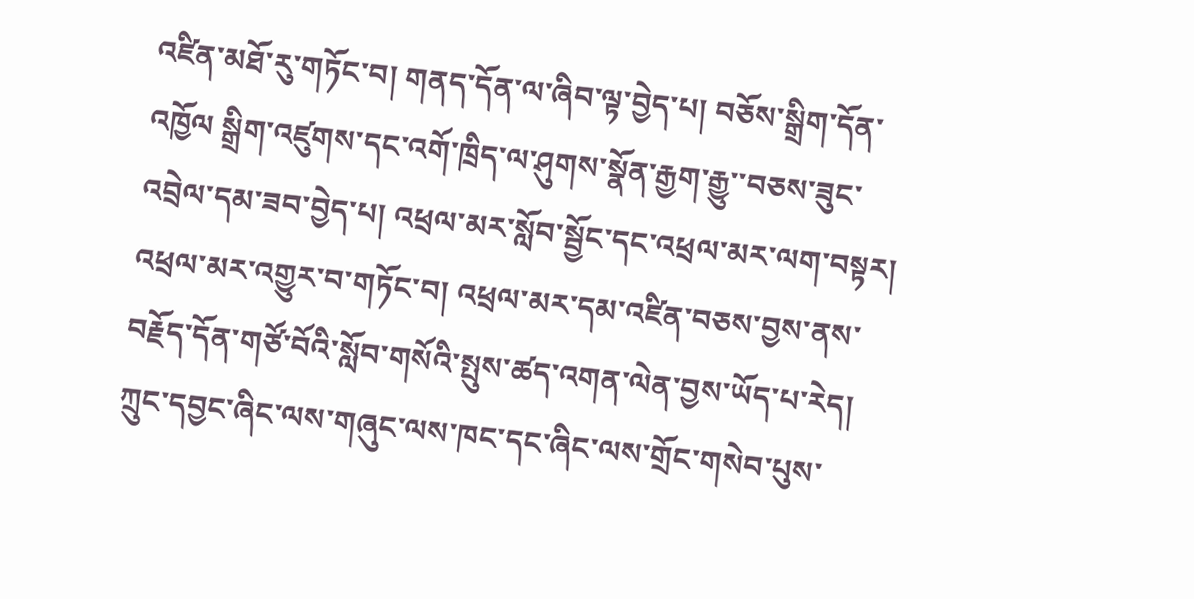འཛིན་མཐོ་རུ་གཏོང་བ། གནད་དོན་ལ་ཞིབ་ལྟ་བྱེད་པ། བཅོས་སྒྲིག་དོན་འཁྱོལ སྒྲིག་འཛུགས་དང་འགོ་ཁྲིད་ལ་ཤུགས་སྣོན་རྒྱག་རྒྱུ་་བཅས་ཟུང་འབྲེལ་དམ་ཟབ་བྱེད་པ། འཕྲལ་མར་སློབ་སྦྱོང་དང་འཕྲལ་མར་ལག་བསྟར། འཕྲལ་མར་འགྱུར་བ་གཏོང་བ། འཕྲལ་མར་དམ་འཛིན་བཅས་བྱས་ནས་བརྗོད་དོན་གཙོ་བོའི་སློབ་གསོའི་སྤུས་ཚད་འགན་ལེན་བྱས་ཡོད་པ་རེད།
ཀྲུང་དབྱང་ཞིང་ལས་གཞུང་ལས་ཁང་དང་ཞིང་ལས་གྲོང་གསེབ་པུས་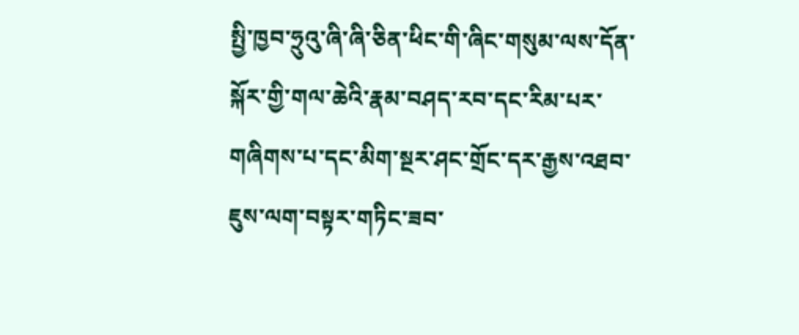སྤྱི་ཁྱབ་ཧྲུའུ་ཞི་ཞི་ཅིན་ཕིང་གི་ཞིང་གསུམ་ལས་དོན་སྐོར་གྱི་གལ་ཆེའི་རྣམ་བཤད་རབ་དང་རིམ་པར་གཞིགས་པ་དང་མིག་སྔར་ཤང་གྲོང་དར་རྒྱས་འཐབ་ཇུས་ལག་བསྟར་གཏིང་ཟབ་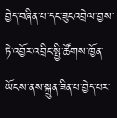བྱེད་བཞིན་པ་དང་ཟུངའབྲེལ་བྱས་ཏེ་འབྱོར་འབྲིང་སྤྱི་ཚོགས་ཁྱོན་ཡོངས་ནས་སྐྲུན་ཟིན་པ་བྱེད་པར་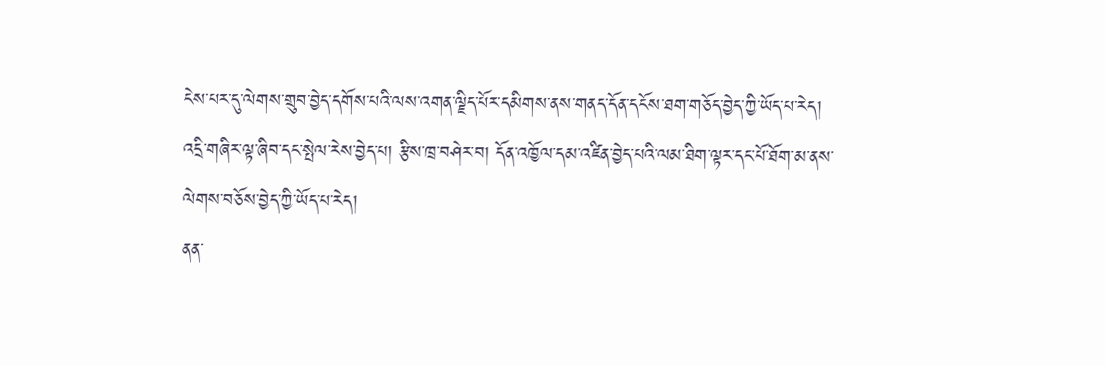ངེས་པར་དུ་ལེགས་གྲུབ་བྱེད་དགོས་པའི་ལས་འགན་ལྗིད་པོར་དམིགས་ནས་གནད་དོན་དངོས་ཐག་གཅོད་བྱེད་ཀྱི་ཡོད་པ་རེད།
འདྲི་གཞིར་ལྟ་ཞིབ་དང་སྤེལ་རེས་བྱེད་པ། རྩིས་ཁྲ་བཤེར་བ། དོན་འཁྱོལ་དམ་འཛིན་བྱེད་པའི་ལམ་ཐིག་ལྟར་དང་པོ་ཐོག་མ་ནས་ལེགས་བཅོས་བྱེད་ཀྱི་ཡོད་པ་རེད།
ནན་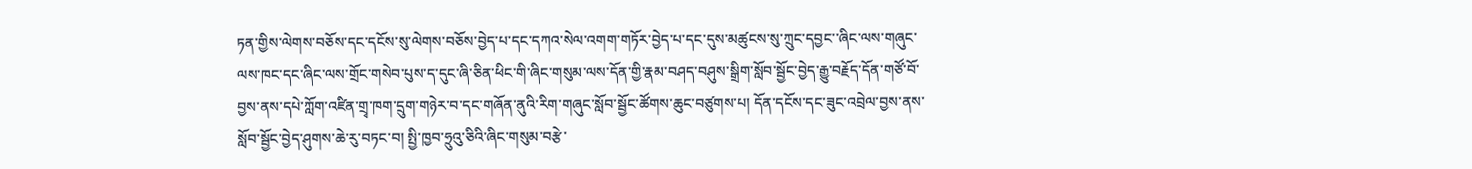ཏན་གྱིས་ལེགས་བཅོས་དང་དངོས་སུ་ལེགས་བཅོས་བྱེད་པ་དང་དཀའ་སེལ་འགག་གཏོར་བྱེད་པ་དང་དུས་མཚུངས་སུ་ཀྲུང་དབྱང་་ཞིང་ལས་གཞུང་ལས་ཁང་དང་ཞིང་ལས་གྲོང་གསེབ་པུས་ད་དུང་ཞི་ཅིན་ཕིང་གི་ཞིང་གསུམ་ལས་དོན་གྱི་རྣམ་བཤད་བཤུས་སྒྲིག་སློབ་སྦྱོང་བྱེད་རྒྱུ་བརྗོད་དོན་གཙོ་བོ་བྱས་ནས་དཔེ་ཀློག་འཛིན་གྲྭ་ཁག་དྲུག་གཉེར་བ་དང་གཞོན་ནུའི་རིག་གཞུང་སློབ་སྦྱོང་ཚོགས་ཆུང་བཙུགས་པ། དོན་དངོས་དང་ཟུང་འབྲེལ་བྱས་ནས་སློབ་སྦྱོང་བྱེད་ཤུགས་ཆེ་རུ་བཏང་བ། སྤྱི་ཁྱབ་ཧྲུའུ་ཅིའི་ཞིང་གསུམ་བརྩེ་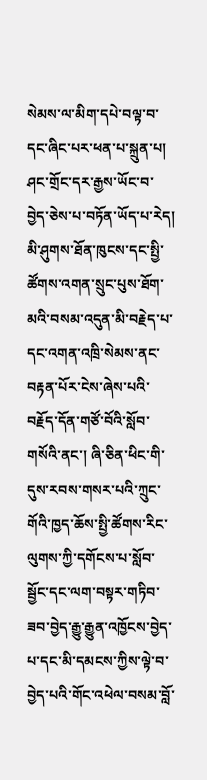སེམས་ལ་མིག་དཔེ་བལྟ་བ་དང་ཞིང་པར་ཕན་པ་སྐྲུན་པ། ཤང་གྲོང་དར་རྒྱས་ཡོང་བ་བྱེད་ཅེས་པ་བཏོན་ཡོད་པ་རེད།
མི་ཤུགས་ཐོན་ཁུངས་དང་སྤྱི་ཚོགས་འགན་སྲུང་པུས་ཐོག་མའི་བསམ་འདུན་མི་བརྗེད་པ་དང་འགན་འཁྲི་སེམས་ནང་བརྟན་པོར་ངེས་ཞེས་པའི་བརྗོད་དོན་གཙོ་བོའི་སློབ་གསོའི་ནང་། ཞི་ཅིན་ཕིང་གི་དུས་རབས་གསར་པའི་ཀྲུང་གོའི་ཁྱད་ཆོས་སྤྱི་ཚོགས་རིང་ལུགས་ཀྱི་དགོངས་པ་སློབ་སྦྱོང་དང་ལག་བསྟར་གཏིབ་ཟབ་བྱེད་རྒྱུ་རྒྱུན་འཁྱོངས་བྱེད་པ་དང་མི་དམངས་ཀྱིས་ལྟེ་བ་བྱེད་པའི་གོང་འཕེལ་བསམ་བློ་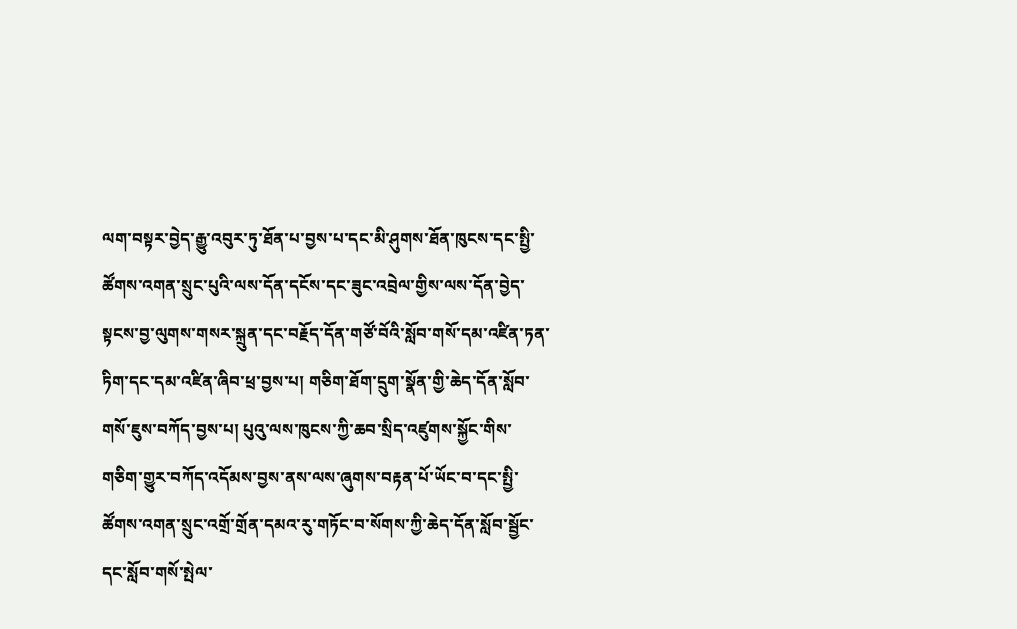ལག་བསྟར་བྱེད་རྒྱུ་འབུར་ཏུ་ཐོན་པ་བྱས་པ་དང་མི་ཤུགས་ཐོན་ཁུངས་དང་སྤྱི་ཚོགས་འགན་སྲུང་པུའི་ལས་དོན་དངོས་དང་ཟུང་འབྲེལ་གྱིས་ལས་དོན་བྱེད་སྟངས་བྱ་ལུགས་གསར་སྐྲུན་དང་བརྗོད་དོན་གཙོ་བོའི་སློབ་གསོ་དམ་འཛིན་ཏན་ཏིག་དང་དམ་འཛིན་ཞིབ་ཕྲ་བྱས་པ། གཅིག་ཐོག་དྲུག་སྣོན་གྱི་ཆེད་དོན་སློབ་གསོ་ཇུས་བཀོད་བྱས་པ། པུའུ་ལས་ཁུངས་ཀྱི་ཆབ་སྲིད་འཛུགས་སྐྱོང་གིས་གཅིག་གྱུར་བཀོད་འདོམས་བྱས་ནས་ལས་ཞུགས་བརྟན་པོ་ཡོང་བ་དང་སྤྱི་ཚོགས་འགན་སྲུང་འགྲོ་གྲོན་དམའ་རུ་གཏོང་བ་སོགས་ཀྱི་ཆེད་དོན་སློབ་སྦྱོང་དང་སློབ་གསོ་སྤེལ་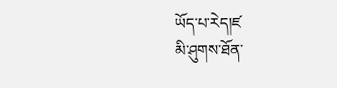ཡོད་པ་རེད།ཛ
མི་ཤུགས་ཐོན་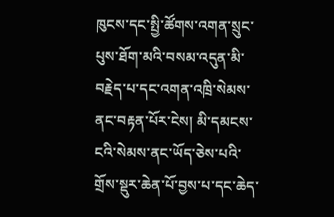ཁུངས་དང་སྤྱི་ཚོགས་འགན་སྲུང་པུས་ཐོག་མའི་བསམ་འདུན་མི་བརྗེད་པ་དང་འགན་འཁྲི་སེམས་ནང་བརྟན་པོར་ངེས། མི་དམངས་ངའི་སེམས་ནང་ཡོད་ཅེས་པའི་གྲོས་སྡུར་ཆེན་པོ་བྱས་པ་དང་ཆེད་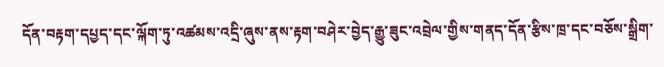དོན་བརྟག་དཔྱད་དང་ལྐོག་ཏུ་འཚམས་འདྲི་ཞུས་ནས་རྟག་བཤེར་བྱེད་རྒྱུ་ཟུང་འབྲེལ་གྱིས་གནད་དོན་རྩིས་ཁྲ་དང་བཅོས་སྒྲིག་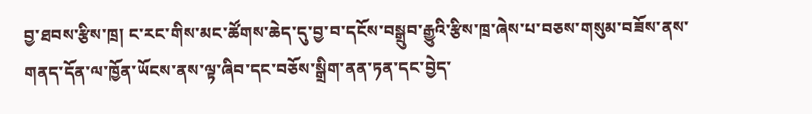བྱ་ཐབས་རྩིས་ཁྲ། ང་རང་གིས་མང་ཚོགས་ཆེད་དུ་བྱ་བ་དངོས་བསྒྲུབ་རྒྱུའི་རྩིས་ཁྲ་ཞེས་པ་བཅས་གསུམ་བཟོས་ནས་གནད་དོན་ལ་ཁྱོན་ཡོངས་ནས་ལྟ་ཞིབ་དང་བཅོས་སྒྲིག་ནན་ཏན་དང་བྱེད་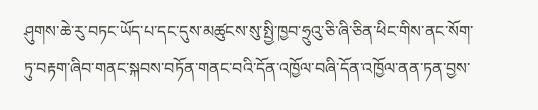ཤུགས་ཆེ་རུ་བཏང་ཡོད་པ་དང་དུས་མཚུངས་སུ་སྤྱི་ཁྱབ་ཧྲུའུ་ཅི་ཞི་ཅིན་ཕིང་གིས་ནང་སོག་ཏུ་བརྟག་ཞིབ་གནང་སྐབས་བཏོན་གནང་བའི་དོན་འཁྱོལ་བཞི་དོན་འཁྱོལ་ནན་ཏན་བྱས་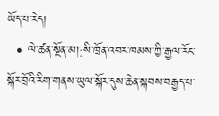ཡོད་པ་རེད།
  • ལེ་ཚན་སྔོན་མ།:སི་ཁྲོན་འབར་ཁམས་ཀྱི་རྒྱལ་རོང་སྐོར་བྲོའི་རིག་གནས་ཡུལ་སྐོར་དུས་ཆེན་སྐབས་བརྒྱད་པ་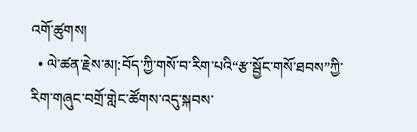འགོ་ཚུགས།
  • ལེ་ཚན་རྗེས་མ།:བོད་ཀྱི་གསོ་བ་རིག་པའི“རྩ་སྦྱོང་གསོ་ཐབས”ཀྱི་རིག་གཞུང་བགྲོ་གླེང་ཚོགས་འདུ་སྐབས་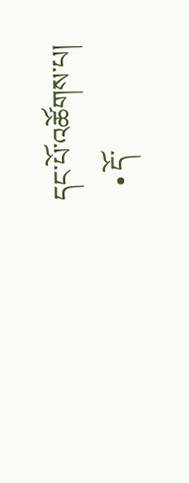དང་པོ་འཚོགས་པ།
  • དོ་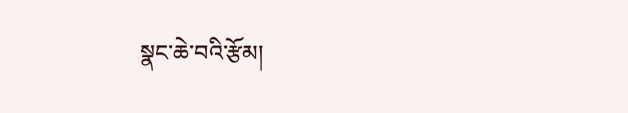སྣང་ཆེ་བའི་རྩོམ།